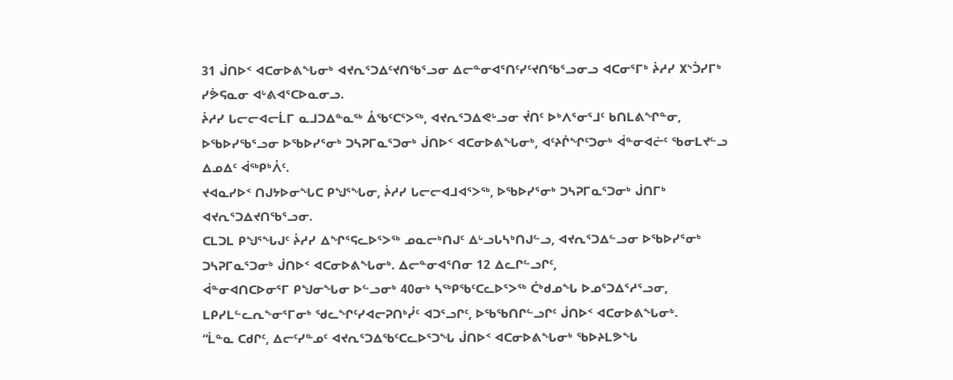31 ᒎᑎᐅᑉ ᐊᑕᓂᐅᕕᖓᓂᒃ ᐊᔪᕆᕐᑐᐃᑦᔪᑎᖃᕐᓗᓂ ᐃᓕᓐᓂᐊᕐᑎᑦᓯᑦᔪᑎᖃᕐᓗᓂᓗ ᐊᑕᓂᕐᒥᒃ ᔩᓱᓯ ᙭ᔅᑑᓯᒥᒃ ᓯᕘᕋᓇᓂ ᐊᒡᕕᐊᕐᑕᐅᓇᓂᓗ.
ᔩᓱᓯ ᒐᓕᓕᐊᓕᒫᒥ ᓇᒧᑐᐃᓐᓇᖅ ᐂᖃᑦᑕᕐᐳᖅ, ᐊᔪᕆᕐᑐᐃᕙᒡᓗᓂ ᔫᑎᑦ ᐅᒃᐱᕐᓂᕐᒧᑦ ᑲᑎᒪᕕᖏᓐᓂ, ᐅᖃᐅᓯᖃᕐᓗᓂ ᐅᖃᐅᓯᕐᓂᒃ ᑐᓴᕈᒥᓇᕐᑐᓂᒃ ᒎᑎᐅᑉ ᐊᑕᓂᐅᕕᖓᓂᒃ, ᐊᑦᔨᒌᖏᑦᑐᓂᒃ ᐋᓐᓂᐊᓖᑦ ᖃᓂᒪᔪᓪᓗ ᐃᓄᐃᑦ ᐋᖅᑭᒃᐰᑦ.
ᔪᐊᓇᓯᐅᑉ ᑎᒍᔭᐅᓂᖓᑕ ᑭᖑᕐᖓᓂ, ᔩᓱᓯ ᒐᓕᓕᐊᒧᐊᕐᐳᖅ, ᐅᖃᐅᓯᕐᓂᒃ ᑐᓴᕈᒥᓇᕐᑐᓂᒃ ᒎᑎᒥᒃ ᐊᔪᕆᕐᑐᐃᔪᑎᖃᕐᓗᓂ.
ᑕᒪᑐᒪ ᑭᖑᕐᖓᒍᑦ ᔩᓱᓯ ᐃᖏᕐᕋᓚᐅᕐᐳᖅ ᓄᓇᓕᒃᑎᒍᑦ ᐃᒡᓗᒐᓴᒃᑎᒍᓪᓗ, ᐊᔪᕆᕐᑐᐃᓪᓗᓂ ᐅᖃᐅᓯᕐᓂᒃ ᑐᓴᕈᒥᓇᕐᑐᓂᒃ ᒎᑎᐅᑉ ᐊᑕᓂᐅᕕᖓᓂᒃ. ᐃᓕᓐᓂᐊᕐᑎᓂ 12 ᐃᓚᒋᓪᓗᒋᑦ,
ᐋᓐᓂᐊᑎᑕᐅᓂᕐᒥ ᑭᖑᓂᖓᓂ ᐅᓪᓗᓂᒃ 40ᓂᒃ ᓴᖅᑭᖃᑦᑕᓚᐅᕐᐳᖅ ᑖᒃᑯᓄᖓ ᐅᓄᕐᑐᐃᕐᓱᕐᓗᓂ, ᒪᑭᓯᒪᓪᓚᕆᖕᓂᕐᒥᓂᒃ ᖁᓚᖏᑦᓯᐊᓕᕈᑎᒃᓮᑦ ᐊᑐᕐᓗᒋᑦ, ᐅᖃᖃᑎᒋᓪᓗᒋᑦ ᒎᑎᐅᑉ ᐊᑕᓂᐅᕕᖓᓂᒃ.
“ᒫᓐᓇ ᑕᑯᒋᑦ, ᐃᓕᑦᓯᓐᓄᑦ ᐊᔪᕆᕐᑐᐃᖃᑦᑕᓚᐅᕐᑐᖓ ᒎᑎᐅᑉ ᐊᑕᓂᐅᕕᖓᓂᒃ ᖃᐅᔨᒪᕗᖓ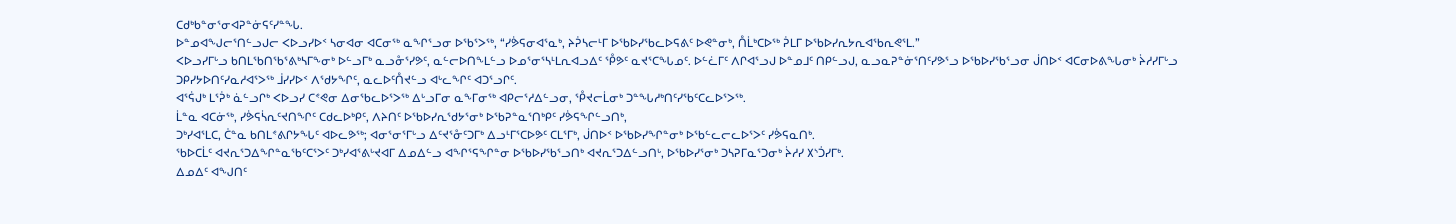ᑕᑯᒃᑲᓐᓂᕐᓂᐊᕈᓐᓃᕋᑦᓯᓐᖓ.
ᐅᓐᓄᐊᖑᓕᕐᑎᓪᓗᒍᓕ ᐸᐅᓗᓯᐅᑉ ᓴᓂᐊᓂ ᐊᑕᓂᖅ ᓇᖏᕐᓗᓂ ᐅᖃᕐᐳᖅ, “ᓯᕘᕋᓂᐊᕐᓇᒃ, ᔨᕉᓴᓕᒻᒥ ᐅᖃᐅᓯᖃᓚᐅᕋᕕᑦ ᐅᕙᓐᓂᒃ, ᑍᒫᒃᑕᐅᖅ ᕉᒪᒥ ᐅᖃᐅᓯᕆᔭᕆᐊᖃᕆᕙᕐᒪ.”
ᐸᐅᓗᓯᒥᒡᓗ ᑲᑎᒪᖃᑎᖃᕐᕕᒃᓴᒥᖕᓂᒃ ᐅᓪᓗᒥᒃ ᓇᓗᓁᕐᓯᕗᑦ, ᓇᓪᓕᐅᑎᖕᒪᓪᓗ ᐅᓄᕐᓂᕐᓴᒻᒪᕆᐊᓗᐃᑦ ᕾᕗᑦ ᓇᔪᕐᑕᖓᓄᑦ. ᐅᓪᓛᒥᑦ ᐱᒋᐊᕐᓗᒍ ᐅᓐᓄᒧᑦ ᑎᑭᓪᓗᒍ, ᓇᓗᓇᕈᓐᓃᕐᑎᑦᓯᕗᕐᓗ ᐅᖃᐅᓯᖃᕐᓗᓂ ᒎᑎᐅᑉ ᐊᑕᓂᐅᕕᖓᓂᒃ ᔩᓱᓯᒥᒡᓗ ᑐᑭᓯᔭᐅᑎᑦᓯᓇᓱᐊᕐᐳᖅ ᒨᓯᓯᐅᑉ ᐱᖁᔭᖏᑦ, ᓇᓚᐅᑦᑍᔪᓪᓗ ᐊᒡᓚᖏᑦ ᐊᑐᕐᓗᒋᑦ.
ᐊᕐᕌᒍᒃ ᒪᕐᕉᒃ ᓈᓪᓗᒋᒃ ᐸᐅᓗᓯ ᑕᕝᕙᓂ ᐃᓂᖃᓚᐅᕐᐳᖅ ᐃᒡᓗᒥᓂ ᓇᖕᒥᓂᖅ ᐊᑭᓕᕐᓱᐃᓪᓗᓂ, ᕾᔪᓕᒫᓂᒃ ᑐᓐᖓᓱᒃᑎᑦᓯᖃᑦᑕᓚᐅᕐᐳᖅ.
ᒫᓐᓇ ᐊᑕᓃᖅ, ᓯᕘᕋᓵᕆᑦᔪᑎᖏᑦ ᑕᑯᓚᐅᒃᑭᑦ, ᐱᔨᑎᑦ ᐅᖃᐅᓯᕆᖁᔭᕐᓂᒃ ᐅᖃᕈᓐᓇᕐᑎᒃᑭᑦ ᓯᕘᕋᖏᓪᓗᑎᒃ,
ᑐᒃᓯᐊᕐᒪᑕ, ᑖᓐᓇ ᑲᑎᒪᕝᕕᒋᔭᖓᑦ ᐊᐅᓚᕗᖅ; ᐊᓂᕐᓂᕐᒥᒡᓗ ᐃᑦᔪᕐᓁᑦᑐᒥᒃ ᐃᓗᒻᒥᕐᑕᐅᕗᑦ ᑕᒪᕐᒥᒃ, ᒎᑎᐅᑉ ᐅᖃᐅᓯᖏᓐᓂᒃ ᐅᖃᓪᓚᓕᓚᐅᕐᐳᑦ ᓯᕘᕋᓇᑎᒃ.
ᖃᐅᑕᒫᑦ ᐊᔪᕆᕐᑐᐃᖏᓐᓇᖃᑦᑕᕐᐳᑦ ᑐᒃᓯᐊᕐᕕᒡᔪᐊᒥ ᐃᓄᐃᓪᓗ ᐊᖏᕐᕋᖏᓐᓂ ᐅᖃᐅᓯᖃᕐᓗᑎᒃ ᐊᔪᕆᕐᑐᐃᓪᓗᑎᒡ, ᐅᖃᐅᓯᕐᓂᒃ ᑐᓴᕈᒥᓇᕐᑐᓂᒃ ᔩᓱᓯ ᙭ᔅᑑᓯᒥᒃ.
ᐃᓄᐃᑦ ᐊᖑᑎᑦ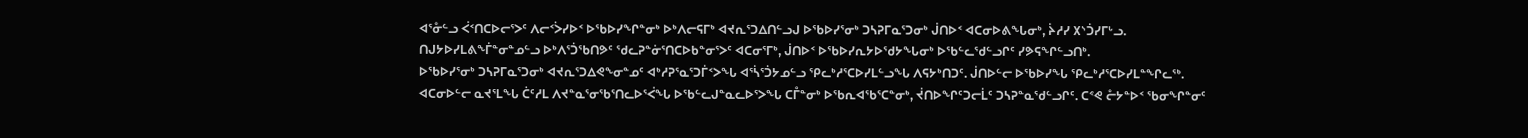ᐊᕐᓁᓪᓗ ᐹᑉᑎᑕᐅᓕᕐᐳᑦ ᐱᓕᑉᐴᓯᐅᑉ ᐅᖃᐅᓯᖏᓐᓂᒃ ᐅᒃᐱᓕᕋᒥᒃ ᐊᔪᕆᕐᑐᐃᑎᓪᓗᒍ ᐅᖃᐅᓯᕐᓂᒃ ᑐᓴᕈᒥᓇᕐᑐᓂᒃ ᒎᑎᐅᑉ ᐊᑕᓂᐅᕕᖓᓂᒃ, ᔩᓱᓯ ᙭ᔅᑑᓯᒥᒡᓗ.
ᑎᒍᔭᐅᓯᒪᕕᖕᒦᓐᓂᓐᓄᓪᓗ ᐅᒃᐱᕐᑑᖃᑎᕗᑦ ᖁᓚᕈᓐᓃᕐᑎᑕᐅᑲᓐᓂᕐᐳᑦ ᐊᑕᓂᕐᒥᒃ, ᒎᑎᐅᑉ ᐅᖃᐅᓯᕆᔭᐅᖁᔭᖓᓂᒃ ᐅᖃᓪᓚᖁᓪᓗᒋᑦ ᓯᕗᕋᖏᓪᓗᑎᒃ.
ᐅᖃᐅᓯᕐᓂᒃ ᑐᓴᕈᒥᓇᕐᑐᓂᒃ ᐊᔪᕆᕐᑐᐃᕙᖕᓂᓐᓄᑦ ᐊᒃᓱᕈᕐᓇᕐᑐᒦᑉᐳᖓ ᐊᕐᓵᕐᑑᔭᓄᓪᓗ ᕿᓚᒃᓱᕐᑕᐅᓯᒪᓪᓗᖓ ᐱᕋᔭᒃᑎᑐᑦ. ᒎᑎᐅᓪᓕ ᐅᖃᐅᓯᖓ ᕿᓚᒃᓱᕐᑕᐅᓯᒪᓐᖏᓚᖅ.
ᐊᑕᓂᐅᓪᓕ ᓇᔪᕐᒪᖓ ᑖᑦᓱᒪ ᐱᔪᓐᓇᕐᓂᖃᕐᑎᓚᐅᕐᐹᖓ ᐅᖃᓪᓚᒍᓐᓇᓚᐅᕐᐳᖓ ᑕᒤᓐᓂᒃ ᐅᖃᕆᐊᖃᕐᑕᓐᓂᒃ, ᔫᑎᐅᖏᑦᑐᓕᒫᑦ ᑐᓴᕈᓐᓇᖁᓪᓗᒋᑦ. ᑕᕝᕙ ᓔᔭᓐᐅᑉ ᖃᓂᖏᓐᓂᑦ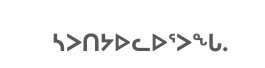ᓴᐳᑎᔭᐅᓚᐅᕐᐳᖓ.